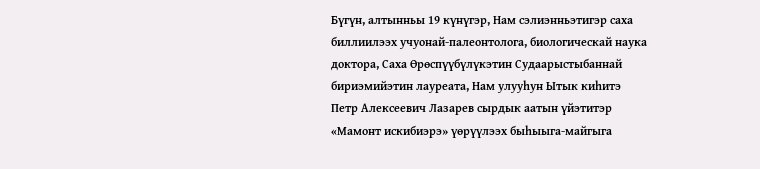Бүгүн, алтынньы 19 күнүгэр, Нам сэлиэнньэтигэр саха биллиилээх учуонай-палеонтолога, биологическай наука доктора, Саха Өрөспүүбүлүкэтин Судаарыстыбаннай бириэмийэтин лауреата, Нам улууһун Ытык киһитэ Петр Алексеевич Лазарев сырдык аатын үйэтитэр «Мамонт искибиэрэ» үөрүүлээх быһыыга-майгыга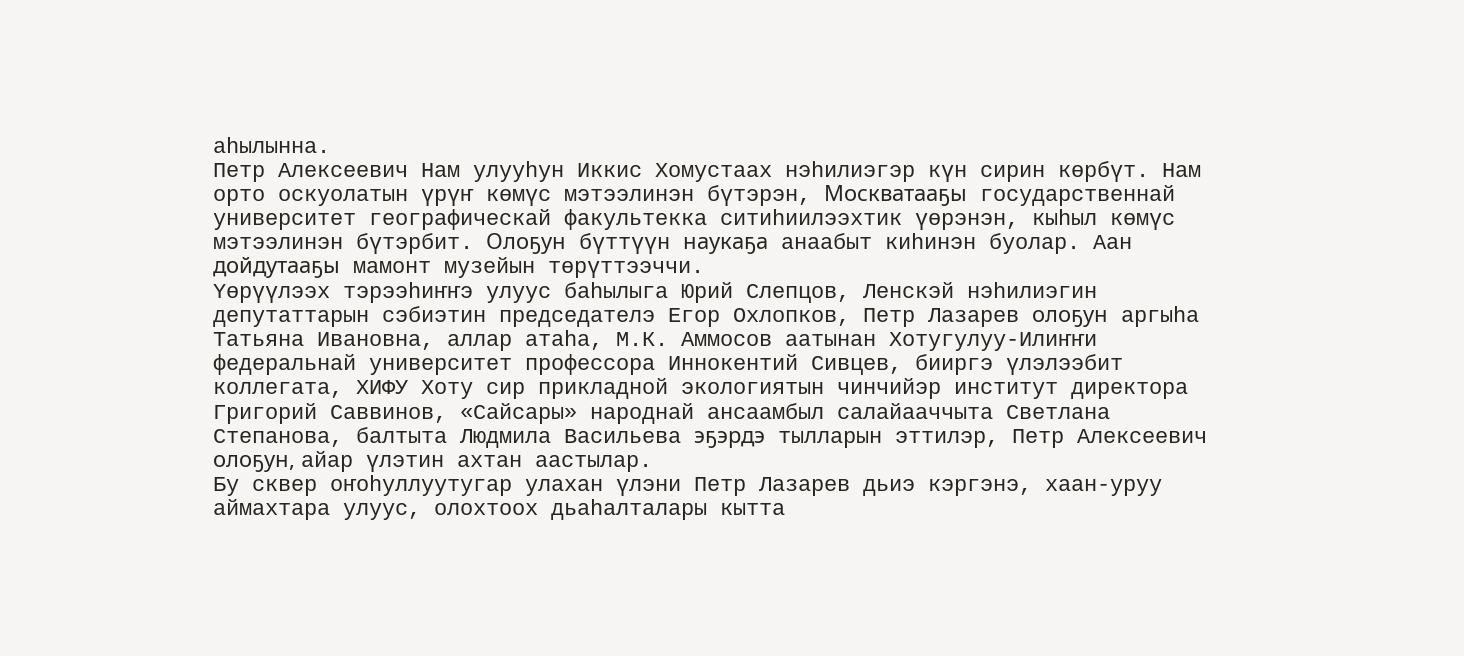аһылынна.
Петр Алексеевич Нам улууһун Иккис Хомустаах нэһилиэгэр күн сирин көрбүт. Нам орто оскуолатын үрүҥ көмүс мэтээлинэн бүтэрэн, Москватааҕы государственнай университет географическай факультекка ситиһиилээхтик үөрэнэн, кыһыл көмүс мэтээлинэн бүтэрбит. Олоҕун бүттүүн наукаҕа анаабыт киһинэн буолар. Аан дойдутааҕы мамонт музейын төрүттээччи.
Үөрүүлээх тэрээһиҥҥэ улуус баһылыга Юрий Слепцов, Ленскэй нэһилиэгин депутаттарын сэбиэтин председателэ Егор Охлопков, Петр Лазарев олоҕун аргыһа Татьяна Ивановна, аллар атаһа, М.К. Аммосов аатынан Хотугулуу-Илиҥҥи федеральнай университет профессора Иннокентий Сивцев, бииргэ үлэлээбит коллегата, ХИФУ Хоту сир прикладной экологиятын чинчийэр институт директора Григорий Саввинов, «Сайсары» народнай ансаамбыл салайааччыта Светлана Степанова, балтыта Людмила Васильева эҕэрдэ тылларын эттилэр, Петр Алексеевич олоҕун, айар үлэтин ахтан аастылар.
Бу сквер оҥоһуллуутугар улахан үлэни Петр Лазарев дьиэ кэргэнэ, хаан-уруу аймахтара улуус, олохтоох дьаһалталары кытта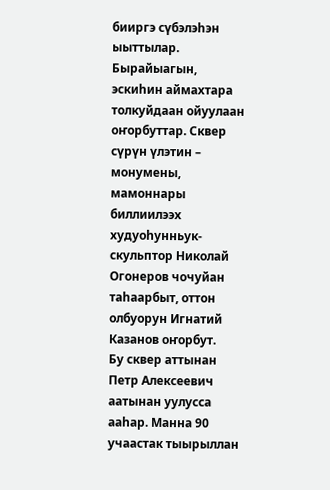бииргэ сүбэлэһэн ыыттылар. Бырайыагын, эскиһин аймахтара толкуйдаан ойуулаан оҥорбуттар. Сквер сүрүн үлэтин – монумены, мамоннары биллиилээх худуоһунньук-скульптор Николай Огонеров чочуйан таһаарбыт, оттон олбуорун Игнатий Казанов оҥорбут.
Бу сквер аттынан Петр Алексеевич аатынан уулусса ааһар. Манна 90 учаастак тыырыллан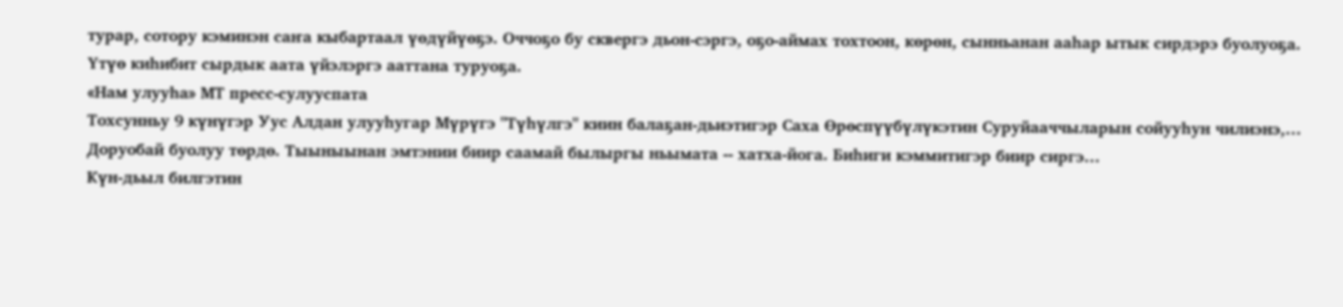турар, сотору кэминэн саҥа кыбартаал үөдүйүөҕэ. Оччоҕо бу сквергэ дьон-сэргэ, оҕо-аймах тохтоон, көрөн, сынньанан ааһар ытык сирдэрэ буолуоҕа.
Үтүө киһибит сырдык аата үйэлэргэ ааттана туруоҕа.
«Нам улууһа» МТ пресс-сулууспата
Тохсунньу 9 күнүгэр Уус Алдан улууһугар Мүрүгэ "Түһүлгэ" киин балаҕан-дьиэтигэр Саха Өрөспүүбүлүкэтин Суруйааччыларын сойууһун чилиэнэ,…
Доруобай буолуу төрдө. Тыыныынан эмтэнии биир саамай былыргы ньымата -- хатха-йога. Биһиги кэммитигэр биир сиргэ…
Күн-дьыл билгэтин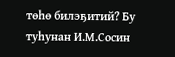төһө билэҕитий? Бу туһунан И.М.Сосин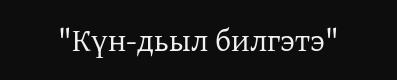"Күн-дьыл билгэтэ"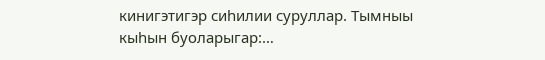кинигэтигэр сиһилии суруллар. Тымныы кыһын буоларыгар:…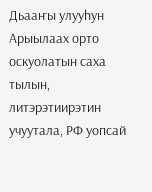Дьааҥы улууһун Арыылаах орто оскуолатын саха тылын, литэрэтиирэтин учуутала, РФ уопсай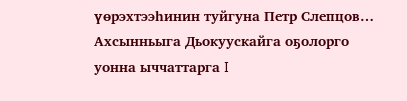үөрэхтээһинин туйгуна Петр Слепцов…
Ахсынньыга Дьокуускайга оҕолорго уонна ыччаттарга I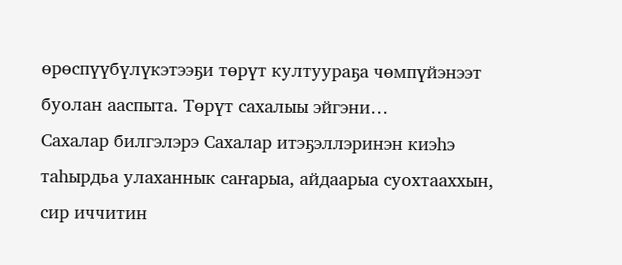өрөспүүбүлүкэтээҕи төрүт култуураҕа чөмпүйэнээт буолан ааспыта. Төрүт сахалыы эйгэни…
Сахалар билгэлэрэ Сахалар итэҕэллэринэн киэһэ таһырдьа улаханнык саҥарыа, айдаарыа суохтааххын, сир иччитин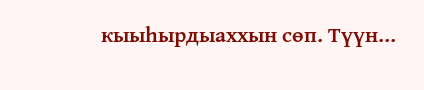кыыһырдыаххын сөп. Түүн…